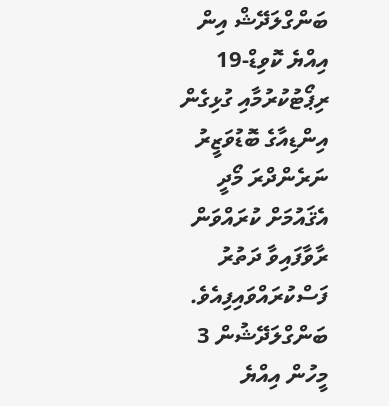ބަންގްލަދޭޝް އިން އިއްޔެ ކޮވިޑް-19 ރިޕޯޓުކުރުމާއި ގުޅިގެން އިންޑިއާގެ ބޮޑުވަޒީރު ނަރެންދްރަ މޯދީ އެޤައުމަށް ކުރައްވަން ރާވާފައިވާ ދަތުރު ފަސްކުރައްވައިފިއެވެ.
ބަންގްލަދޭޝުން 3 މީހުން އިއްޔެ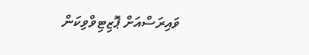ވައިރަސްއަށް ޕޮޒިޓިވްވިކަން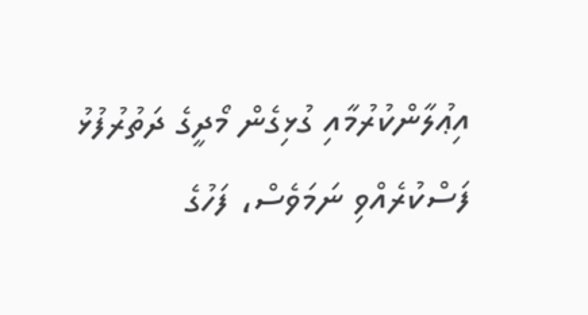އިޢުލާންކުރުމާއި ގުޅިގެން މޯދީގެ ދަތުރުފުޅު ފަސްކުރެއްވި ނަމަވެސް، ފަހުގެ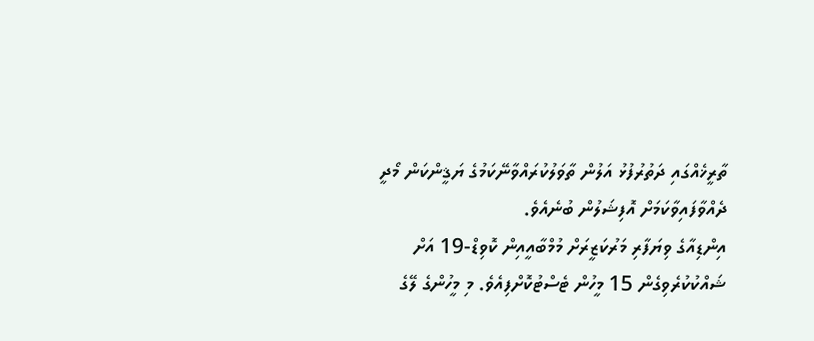ތާރީޚެއްގައި ދަތުރުފުޅު އަލުން ތާވަލުކުރައްވާނޭކަމުގެ ޔަޤީންކަން މޯދީ ދެއްވާފައިވާކަމަށް އޮފިޝަލުން ބުނެއެވެ.
އިންޑިއާގެ ވިޔަފާރި މަރުކަޒީރަށް މުމްބާއީއިން ކޮވިޑް-19 އަށް ޝައްކުކުރެވިގެން 15 މީހުން ޓެސްޓުކޮށްފިއެވެ. މި މީހުންގެ ލޭގެ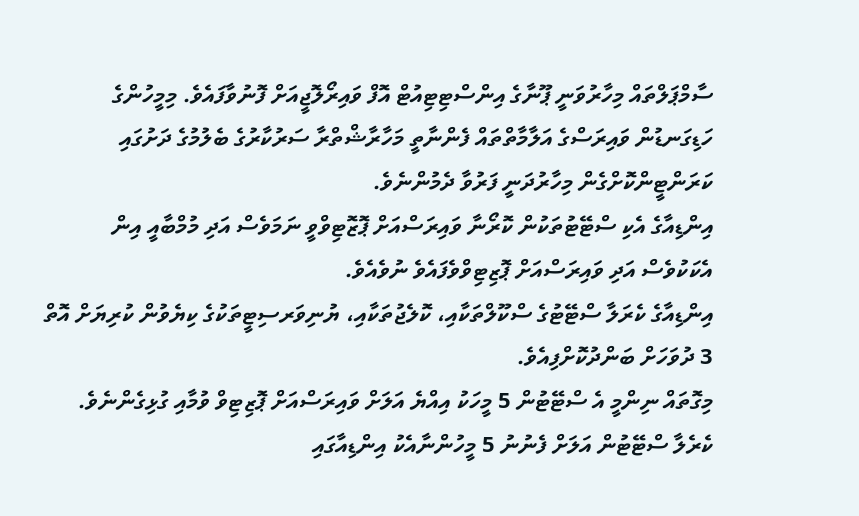ސާމްޕަލްތައް މިހާރުވަނީ ޕޫނާގެ އިންސްޓިޓިއުޓް އޮފް ވައިރޯލޮޖީއަށް ފޮނުވާފައެވެ. މިމީހުންގެ ހަޑިގަނޑުން ވައިރަސްގެ އަލާމާތްތައް ފެންނާތީ މަހާރާޝްތްރާ ސަރުކާރުގެ ބެލުމުގެ ދަށުގައި ކަރަންޓީންކޮށްގެން މިހާރުދަނީ ފަރުވާ ދެމުންނެވެ.
އިންޑިއާގެ އެކި ސްޓޭޓުތަކުން ކޮރޯނާ ވައިރަސްއަށް ޕޮޒޮޓިވްވީ ނަމަވެސް އަދި މުމްބާއީ އިން އެކަކުވެސް އަދި ވައިރަސްއަށް ޕޮޒިޓިވްވެފައެވެ ނުވެއެވެ.
އިންޑިއާގެ ކެރަލާ ސްޓޭޓުގެ ސްކޫލްތަކާއި، ކޮލެޖުތަކާއި، ޔުނިވަރސިޓީތަކުގެ ކިޔެވުން ކުރިޔަށް އޮތް 3 ދުވަހަށް ބަންދުކޮށްފިއެވެ.
މިގޮތައް ނިންމީ އެ ސްޓޭޓުން 5 މީހަކު އިއްޔެ އަލަށް ވައިރަސްއަށް ޕޮޒިޓިވް ވުމާއި ގުޅިގެންނެވެ.
ކެރެލާ ސްޓޭޓުން އަލަށް ފެނުނު 5 މީހުންނާއެކު އިންޑިއާގައި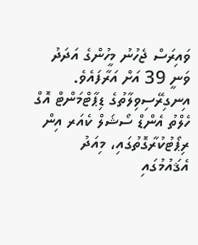ވައިރަސް ޖެހުނު މީހުންގެ އަދަދު ވަނީ 39 އަށް އަރާފައެވެ.
އިނގިރޭސިވިލާތުގެ ޑިޕާޓްމަންޓް އޮގް ހެލްތު އެންޑް ސޯޝަލް ކެއަރ އިން ރިޕޯޓުކުރާގޮތުގައި، މިއަދު އެޤައުމުގައި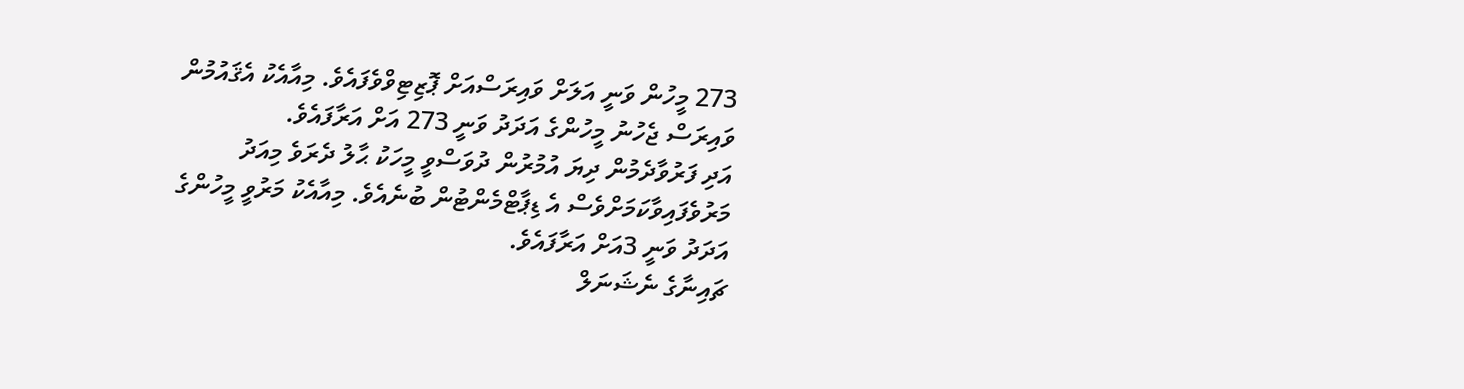273 މީހުން ވަނީ އަލަށް ވައިރަސްއަށް ޕޮޒިޓިވްވެފައެވެ. މިއާއެކު އެޤައުމުން ވައިރަސް ޖެހުނު މީހުންގެ އަދަދު ވަނީ 273 އަށް އަރާފައެވެ.
އަދި ފަރުވާދެމުން ދިޔަ އުމުރުން ދުވަސްވީ މީހަކު ޙާލު ދެރަވެ މިއަދު މަރުވެފައިވާކަމަށްވެސް އެ ޑިޕާޓްމެންޓުން ބުނެއެވެ. މިއާއެކު މަރުވީ މީހުންގެ އަދަދު ވަނީ 3އަށް އަރާފައެވެ.
ޗައިނާގެ ނެޝަނަލް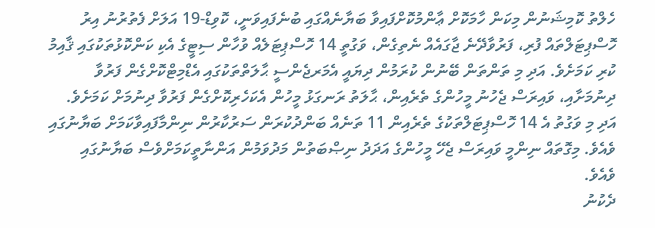ހެލްތު ކޮމިޝަނުން މިކަން ހާމަކޮށް ޢާންމުކޮށްފައިވާ ބަޔާނެއްގައި ބުނެފައިވަނީ، ކޮވިޑް-19 އަލަށް ފެތުރުނު އިރު ހޮސްޕިޓަލްތައް ފުރި، ފަރުވާދޭނެ ޖާގައެއް ނެތިގެން، ވަގުތީ 14 ހޮސްޕިޓަލެއް ވުހާން ސިޓީގެ އެކި ކަންކޮޅުތަކުގައި ޤާއިމު ކުރި ކަމަށެވެ. އަދި މި ތަންތަން ބޭނުން ކުރަމުން ދިޔައީ އެމަރޖެންސީ ޙާލަތްތަކުގައި އެޑްމިޓްކޮށްގެން ފަރުވާ ދިނުމަށާއި، ވައިރަސް ޖެހުނު މީހުންގެ ތެރެއިން، ޙާލަތު ރަނގަޅު މީހުން އެކަހެރިކޮށްގެން ފަރުވާ ދިނުމަށް ކަމަށެވެ.
އަދި މި ވަގުތު އެ 14 ހޮސްޕިޓަލްތަކުގެ ތެރެއިން 11 ތަނެއް ބަންދުކުރަން ސަރުކާރުން ނިންމާފައިވާކަމަށް ބަޔާނުގައި ވެއެވެ. މިގޮތައް ނިންމީ ވައިރަސް ޖެހޭ މީހުންގެ އަދަދު ނިޞްބަތުން މަދުވަމުން އަންނާތީކަމަށްވެސް ބަޔާނުގައި ވެއެވެ.
ދެކުނު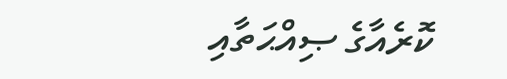ކޮރެއާގެ ޞިއްޙަތާއި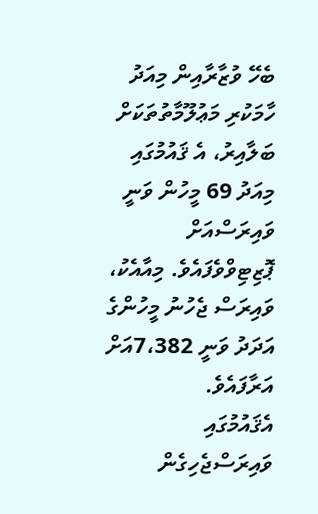ބެހޭ ވުޒާރާއިން މިއަދު ހާމަކުރި މަޢުލޫމާތުތަކަށް ބަލާއިރު، އެ ޤައުމުގައި މިއަދު 69 މީހުން ވަނީ ވައިރަސްއަށް ޕޮޒިޓިވްވެފައެވެ. މިއާއެކު، ވައިރަސް ޖެހުނު މީހުންގެ އަދަދު ވަނީ 7،382އަށް އަރާފައެވެ.
އެޤައުމުގައި ވައިރަސްޖެހިގެން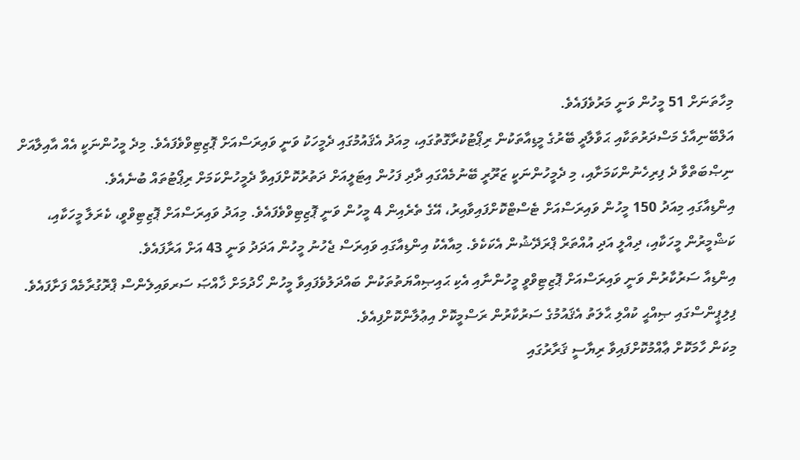މިހާތަނަށް 51 މީހުން ވަނީ މަރުވެފައެވެ.
އަލްބޭނިއާގެ މަސްދަރުތަކާއި ޙަވާލާދީ ބޭރުގެ މީޑިއާތަކުން ރިޕޯޓުކުރާގޮތުގައި، މިއަދު އެޤައުމުގައި ދެމީހަކު ވަނީ ވައިރަސްއަށް ޕޮޒިޓިވްވެފައެވެ. މިދެ މީހުންނަކީ އެއް އާއިލާއަށް ނިޞްބަތްވާ ދެ ފިރިހެނުންކަމަށާއި، މި ދެމީހުންނަކީ ޒަރޫރީ ބޭނުމެއްގައި ދާދި ފަހުން އިޓަލީއަށް ދަތުރުކޮށްފައިވާ ދެމީހުންކަމަށް ރިޕޯޓުތައް ބުނެއެވެ.
އިންޑިއާގައި މިއަދު 150 މީހުން ވައިރަސްއަށް ޓެސްޓްކޮށްފައިވާއިރު، އޭގެ ތެރެއިން 4 މީހުން ވަނީ ޕޮޒިޓިވްވެފައެވެ. މިއަދު ވައިރަސްއަށް ޕޮޒިޓިވްވީ، ކެރަލާ މީހަކާއި، ކަޝްމީރުން މީހަކާއި، ދިއްލީ އަދި އުއްތަރް ޕްރަދޭޝުން އެކަކެވެ. މިއާއެކު އިންޑިއާގައި ވައިރަސް ޖެހުނު މީހުން އަދަދު ވަނީ 43 އަށް އަރާފައެވެ.
އިންޑިއާ ސަރުކާރުން ވަނީ ވައިރަސްއަށް ޕޮޒިޓިވްވީ މީހުންނާއި އެކި ޙައިޞިއްޔަތުތަކުން ބައްދަލުވެފައިވާ މީހުން ހޯދުމަށް ޚާއްޞަ ސަރވައިލެންސް ޕްރޮގުރާމެއް ފަށާފައެވެ.
ފިލިޕީންސްގައި ޞިއްޙީ ކުއްލި ޙާލަތު އެޤައުމުގެ ސަރުކާރުން ރަސްމީކޮށް އިޢުލާންކޮށްފިއެވެ.
މިކަން ހާމަކޮށް ޢާއްމުކޮށްފައިވާ ރިޔާސީ ޤަރާރުގައި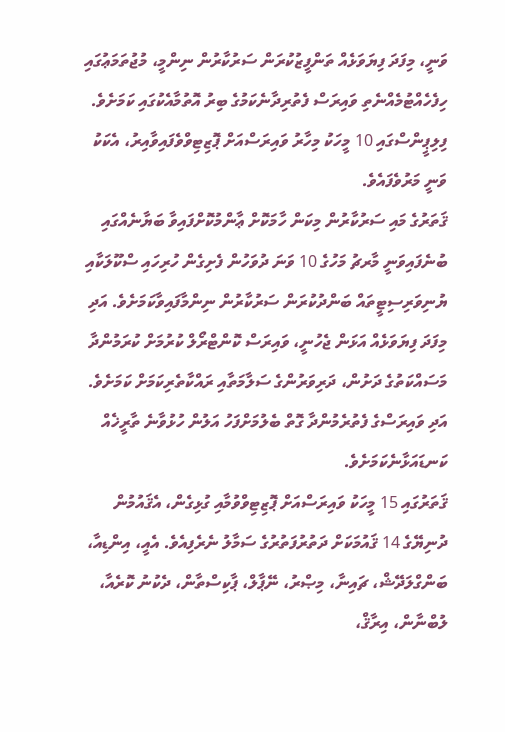ވަނީ، މިފަދަ ފިޔަވަޅެއް ތަންފީޒުކުރަން ސަރުކާރުން ނިންމީ، މުޖުތަމަޢުގައި ހިފެހެއްޓުމެއްނެތި ވައިރަސް ފެތުރިދާނެކަމުގެ ބިރު އޮތުމާއެކުގައި ކަމަށެވެ.
ފިލިޕީންސްގައި 10 މީހަކު މިހާރު ވައިރަސްއަށް ޕޮޒިޓިވްވެފައިވާއިރު، އެކަކު ވަނީ މަރުވެފައެވެ.
ޤަތަރުގެ މައި ސަރުކާރުން މިކަން ހާމަކޮށް ޢާންމުކޮށްފައިވާ ބަޔާނެއްގައި ބުނެފައިވަނީ މާރޗު މަހުގެ 10 ވަނަ ދުވަހުން ފެށިގެން ހުރިހައި ސްކޫލަކާއި ޔުނިވަރިސިޓީތައް ބަންދުކުރަން ސަރުކާރުން ނިންމާފައިވާކަމަށެވެ. އަދި މިފަދަ ފިޔަވަޅެއް އަޅަން ޖެހުނީ، ވައިރަސް ކޮންޓްރޯލް ކުރުމަށް ކުރަމުންދާ މަސައްކަތުގެ ދަށުން، ދަރިވަރުންގެ ސަލާމަތާއި ރައްކާތެރިކަމަށް ކަމަށެވެ.
އަދި ވައިރަސްގެ ފެތުރެމުންދާ ގޮތް ބެލުމަށްފަހު އަލުން ހުޅުވާނެ ތާރީޚެއް ކަނޑައަޅާނެކަމަށެވެ.
ޤަތަރުގައި 15 މީހަކު ވައިރަސްއަށް ޕޮޒިޓިވްވުމާއި ގުޅިގެން، އެޤައުމުން ދުނިޔޭގެ 14 ޤައުމަކަށް ދަތުރުފަތުރުގެ ސަމާލު ނެރެފިއެވެ. އެއީ، އިންޑިއާ، ބަންގްލަދޭޝް، ޗައިނާ، މިޞްރު، ނޭޕާލް، ޕާކިސްތާން، ދެކުނު ކޮރެއާ، ލުބްނާން، އިރާޤް،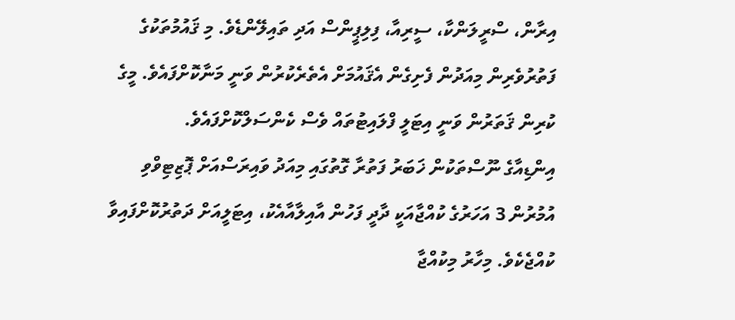އިރާން، ސްރީލަންކާ، ސީރިއާ، ފިލިޕީންސް އަދި ތައިލޭންޑެވެ. މި ޤައުމުތަކުގެ ފަތުރުވެރިން މިއަދުން ފެށިގެން އެޤައުމަށް އެތެރެކުރުން ވަނީ މަނާކޮށްފައެވެ. މީގެ ކުރިން ޤަތަރުން ވަނީ އިޓަލީ ފްލައިޓުތައް ވެސް ކެންސަލްކޮށްފައެވެ.
އިންޑިއާގެ ނޫސްތަކުން ޚަބަރު ފަތުރާ ގޮތުގައި މިއަދު ވައިރަސްއަށް ޕޮޒިޓިވްވި އުމުރުން 3 އަހަރުގެ ކުއްޖާއަކީ ދާދީ ފަހުން އާއިލާއާއެކު، އިޓަލީއަށް ދަތުރުކޮށްފައިވާ ކުއްޖެކެވެ. މިހާރު މިކުއްޖާ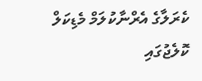ކެރަލާގެ އެރްނާކުލަމް މެޑިކަލް ކޮލެޖުގައި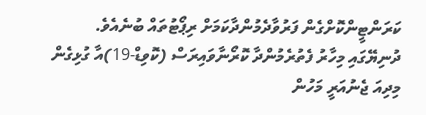ކަރަންޓީންކޮށްގެން ފަރުވާދެމުންދާކަމަށް ރިޕޯޓުތައް ބުނެއެވެ.
ދުނިޔޭގައި މިހާރު ފެތުރެމުންދާ ކޮރޯނާވައިރަސް (ކޮވިޑް-19)އާ ގުޅިގެން މިދިއަ ޖެނުއަރީ މަހުން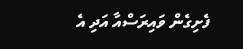ފެށިގެން ވައިރަސްއާ އަދި އެ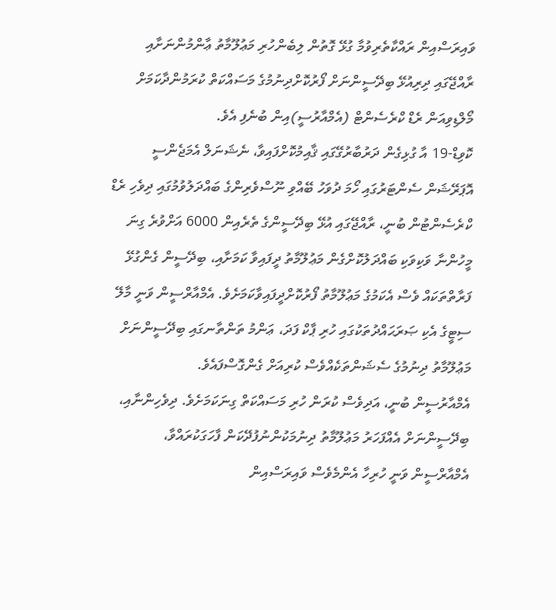ވައިރަސްއިން ރައްކާތެރިވުމާ ގުޅޭ ގޮތުން ލިބެންހުރި މަޢުލޫމާތު ޢާންމުންނަށާއި ރާއްޖޭގައި ދިރިއުޅޭ ބިދޭސީންނަށް ފޯރުކޮށްދިނުމުގެ މަސައްކަތް ކުރަމުންދާކަމަށް މޯލްޑިވިއަން ރެޑް ކްރެސެންޓް (އެމްއާރުސީ)އިން ބުނެފި އެވެ.
ކޮވިޑް-19 އާ ގުޅިގެން ދަރުބާރުގޭގައި ޤާއިމުކޮށްފައިވާ، ނެޝަނަލް އެމަޖެންސީ އޮޕަރޭޝަން ސެންޓަރުގައި ހޯމަ ދުވަހު ބޭއްވި ނޫސްވެރިންގެ ބައްދަލުވުމުގައި ދިވެހި ރެޑް ކްރެސެންޓުން ބުނީ، ރާއްޖޭގައި އުޅޭ ބިދޭސީންގެ ތެރެއިން 6000 އަށްވުރެ ގިނަ މީހުންނާ ވަކިވަކި ބައްދަލުކޮށްގެން މަޢުލޫމާތު ދީފައިވާ ކަމަށާއި، ބިދޭސީން ގެންގުޅޭ ފަރާތްތަކައް ވެސް އެކަމުގެ މަޢުލޫމާތު ފޯރުކޮށްދީފައިވާކަމަށެވެ. އެމްއާރްސީން ވަނީ މާލޭ ސިޓީގެ އެކި ޞަރަޙައްދުތަކުގައި ހުރި ޕާކް ފަދަ، ޢަންމު ތަންތާނގައި ބިދޭސީންނަށް މަޢުލޫމާތު ދިނުމުގެ ސެޝަންތަކެއްވެސް ކުރިއަށް ގެންގޮސްފައެވެ.
އެމްއާރުސީން ބުނީ، އަދިވެސް ކުރަން ހުރި މަސައްކަތް ގިނަކަމަށެވެ. ދިވެހިންނާއި، ބިދޭސީންނަށް އެއްފަހަރު މަޢުލޫމާތު ދިނުމަކުންނުފުދޭކަން ފާހަގަކުރައްވާ، އެމްއާރްސީން ވަނީ ހުރިހާ އެންމެވެސް ވައިރަސްއިން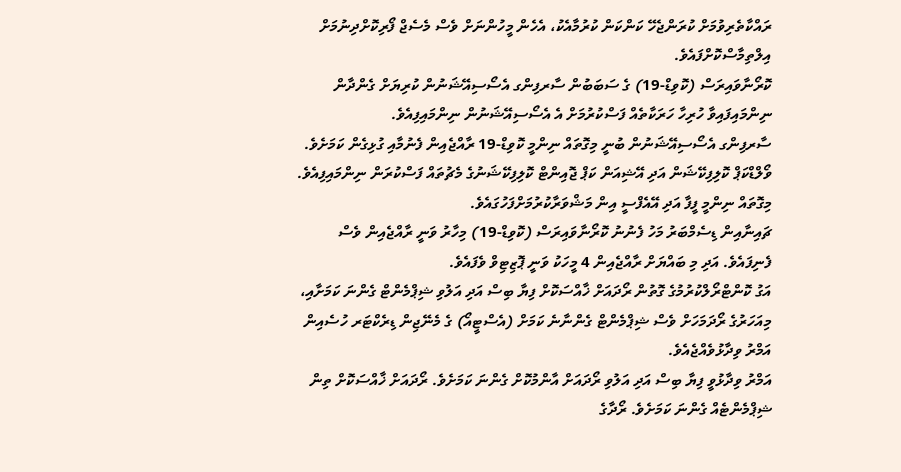ރައްކާތެރިވުމަށް ކުރަންޖެހޭ ކަންކަން ކުރުމާއެކު، އެހެން މީހުންނަށް ވެސް މެސެޖް ފޯރިކޮށްދިނުމަށް އިލްތިމާސްކޮށްފައެވެ.
ކޮރޯނާވައިރަސް (ކޮވިޑް-19) ގެ ސަބަބުން ސާރފިންގ އެސޯސިއޭޝަނުން ކުރިޔަށް ގެންދާން ނިންމައިފައިވާ ހުރިހާ ހަރަކާތެއް ފަސްކުރުމަށް އެ އެސޯސިއޭޝަނުން ނިންމައިފިއެވެ.
ސާރފިންގ އެސޯސިއޭޝަނުން ބުނީ މިގޮތައް ނިންމީ ކޮވިޑް-19 ރާއްޖެއިން ފެނުމާއި ގުޅިގެން ކަމަށެވެ.
ވޯލްޑްކަޕް ކޮލިފިކޭޝަން އަދި އޭޝިއަން ކަޕް ޖޮއިންޓް ކޮލިފިކޭޝަނުގެ މެޗުތައް ފަސްކުރަން ނިންމައިފިއެވެ.
މިގޮތައް ނިންމީ ފީފާ އަދި އޭއެފްސީ އިން މަޝްވަރާކުރުމަށްފަހުގައެވެ.
ޗައިނާއިން ޑިސެމްބަރު މަހު ފެނުނު ކޮރޯނާވައިރަސް (ކޮވިޑް-19) މިހާރު ވަނީ ރާއްޖެއިން ވެސް ފެނިފައެވެ. އަދި މި ބައްޔަށް ރާއްޖެއިން 4 މީހަކު ވަނީ ޕޮޒިޓިވް ވެފައެވެ.
އަގު ކޮންޓްރޯލްކުރުމުގެ ގޮތުން ރޯދައަށް ޚާއްސަކޮށް ފިޔާ ބިސް އަދި އަލުވި ޝިޕްމެންޓް ގެންނަ ކަމަށާއި، މިއަހަރުގެ ރޯދަމަހަށް ވެސް ޝިޕްމެންޓް ގެންނާނެ ކަމަށް (އެސްޓީއޯ) ގެ މެނޭޖިން ޑިރެކްޓަރ ހުސެއިން އަމްރު ވިދާޅުވެއްޖެއެވެ.
އަމްރު ވިދާޅުވީ ފިޔާ ބިސް އަދި އަލުވި ރޯދައަށް އާންމުކޮށް ގެންނަ ކަމަށެވެ. ރޯދައަށް ޚާއްސަކޮށް ތިން ޝިޕްމެންޓެއް ގެންނަ ކަމަށެވެ. ރޯދާގެ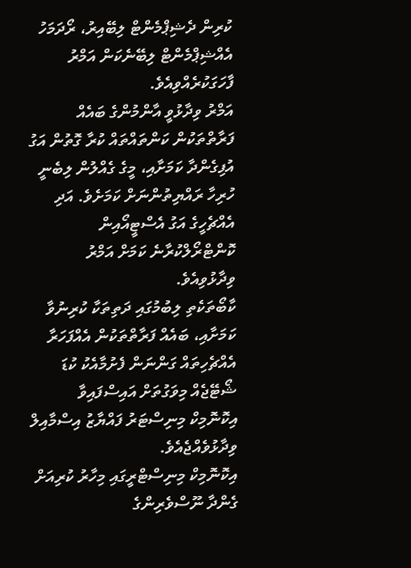ކުރިން ދެޝިޕްމެންޓް ލިބޭއިރު، ރޯދަމަހު އެއްޝިޕްމެންޓް ލިބޭނެކަން އަމްރު ފާހަގަކުރެއްވިއެވެ.
އަމްރު ވިދާޅުވީ އާންމުންގެ ބައެއް ފަރާތްތަކުން ކަންތައްތައް ކުރާ ގޮތުން އަގު އުފިގެންދާ ކަމަށާއި، މީގެ ގެއްލުން ލިބެނީ ހުރިހާ ރައްޔިތުންނަށް ކަމަށެވެ. އަދި އެއްޗެހީގެ އަގު އެސްޓީއޯއިން ކޮންޓްރޯލްކުރާނެ ކަމަށް އަމްރު ވިދާޅުވިއެވެ.
ކާބޯތަކެތި ލިބުމުގައި ދަތިތަކާ ކުރިނުވާ ކަމަށާއި، ބައެއް ފަރާތްތަކުން އެއްފަހަރާ އެއްޗެހިތައް ގަންނަން ފެށުމާއެކު ކުޑަ ޝޯޓޭޖެއް މިވަގުތަށް އައިސްފައިވާ އިކޮނޮމިކް މިނިސްޓަރު ފައްޔާޒު އިސްމާއިލް ވިދާޅުވެއްޖެއެވެ.
އިކޮނޮމިކް މިނިސްޓްރީގައި މިހާރު ކުރިއަށް ގެންދާ ނޫސްވެރިންގެ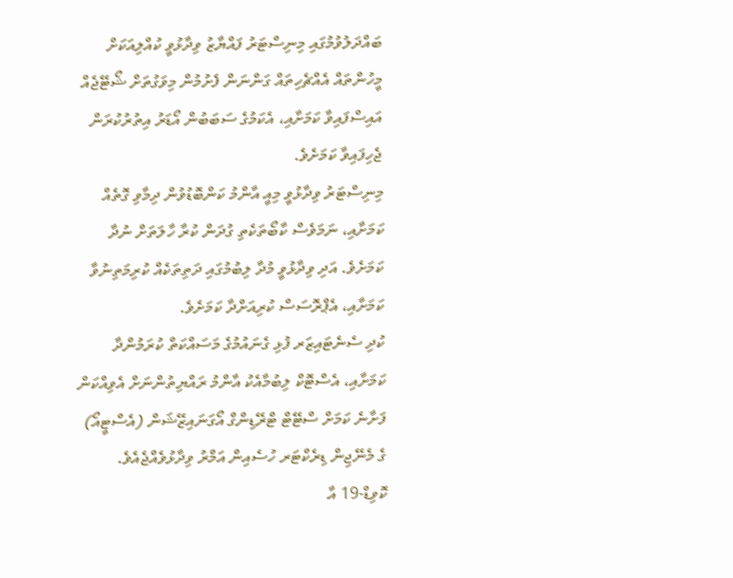ބައްދަލުވުމުގައި މިނިސްޓަރު ފައްޔާޒު ވިދާޅުވީ ކުއްލިއަކަށް މީހުންތައް އެއްޗެހިތައް ގަންނަން ފެށުމުން މިވަގުތަށް ޝޯޓޭޖެއް އައިސްފައިވާ ކަމަށާއި، އެކަމުގެ ސަބަބުން އޯޑަރު އިތުރުކުރަން ޖެހިފައިވާ ކަމަށެވެ.
މިނިސްޓަރު ވިދާޅުވީ މިއީ އާންމު ކަންބޮޑުވުން ދިމާވި ގޮތެއް ކަމަށާއި، ނަމަވެސް ކާބޯތަކެތި ގުދަން ކުރާ ހާލަތަށް ނުދާ ކަމަށެވެ. އަދި ވިދާޅުވީ މުދާ ލިބުމުގައި ދަތިތަކެއް ކުރިމަތިނުވާ ކަމަށާއި، އެޕްރޮސަސް ކުރިއަށްދާ ކަމަށެވެ.
ކުދި ސެނެޓައިޒަރ ފުޅި ގެނައުމުގެ މަސައްކަތް ކުރަމުންދާ ކަމަށާއި، އެސްޓޮކް ލިބުމާއެކު އާންމު ރައްޔިތުންނަށް އެވިއްކަން ފަށާނެ ކަމަށް ސްޓޭޓް ޓްރޭޑިންގް އޯގަނައިޒޭޝަން (އެސްޓީއޯ) ގެ މެނޭޖިން ޑިރެކްޓަރ ހުސެއިން އަމްރު ވިދާޅުވެއްޖެއެވެ.
ކޮވިޑް-19 އާ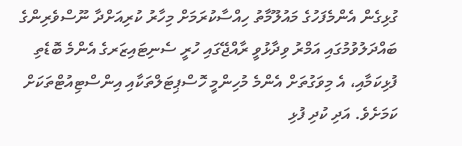ގުޅިގެން އެންމެފަހުގެ މައުލޫމާތު ހިއްސާކުރަމަށް މިހާރު ކުރިއަށްދާ ނޫސްވެރިންގެ ބައްދަލުވުމުގައި އަމްރު ވިދާޅުވީ ރާއްޖޭގައި ހުރީ ސެނިޓައިޒަރގެ އެންމެ ބޮޑެތި ފުޅިކަމާއި، އެ މިވަގުތަށް އެންމެ މުހިންމީ ހޮސްޕިޓަލްތަކާއި އިންސްޓިއުޓްތަކަށް ކަމަށެވެ. އަދި ކުދި ފުޅި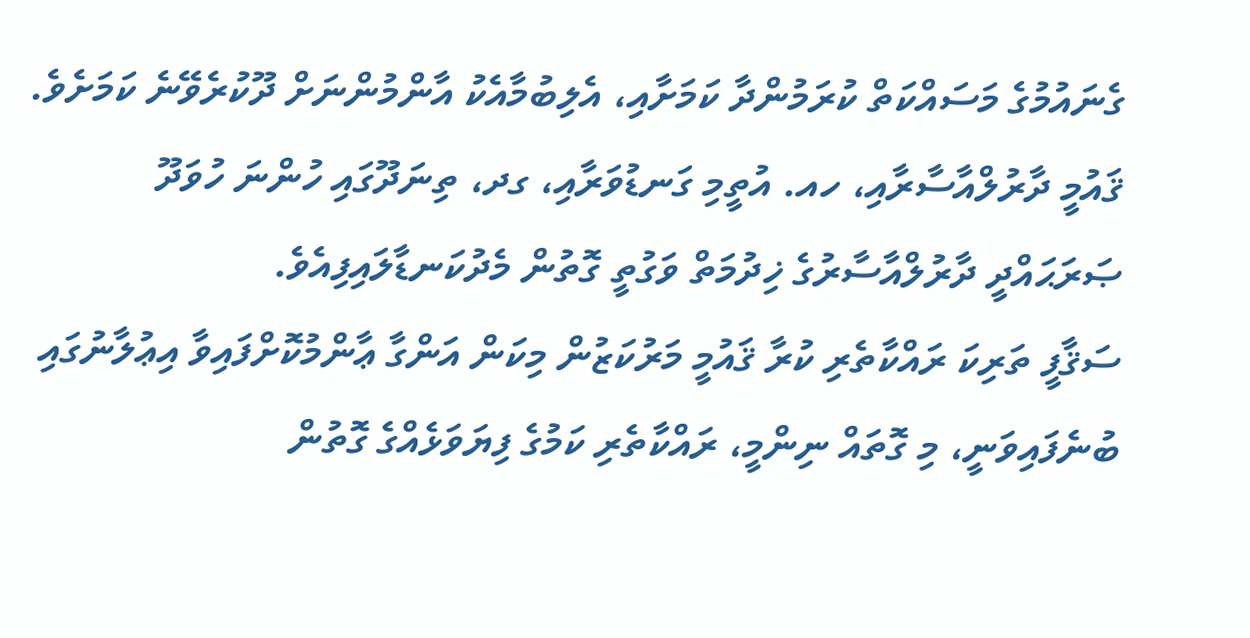ގެނައުމުގެ މަސައްކަތް ކުރަމުންދާ ކަމަށާއި، އެލިބުމާއެކު އާންމުންނަށް ދޫކުރެވޭނެ ކަމަށެވެ.
ޤައުމީ ދާރުލްއާސާރާއި، ހއ. އުތީމި ގަނޑުވަރާއި، ގދ، ތިނަދޫގައި ހުންނަ ހުވަދޫ ޞަރަޙައްދީ ދާރުލްއާސާރުގެ ޚިދުމަތް ވަގުތީ ގޮތުން މެދުކަނޑާލައިފިއެވެ.
ސަޤާފީ ތަރިކަ ރައްކާތެރި ކުރާ ޤައުމީ މަރުކަޒުން މިކަން އަންގާ ޢާންމުކޮށްފައިވާ އިޢުލާނުގައި ބުނެފައިވަނީ، މި ގޮތައް ނިންމީ، ރައްކާތެރި ކަމުގެ ފިޔަވަޅެއްގެ ގޮތުން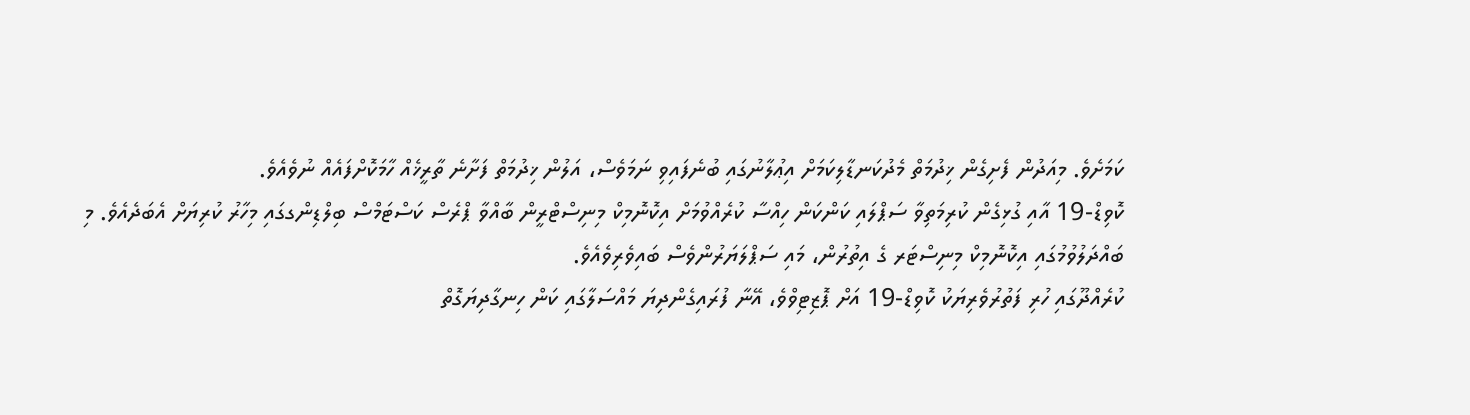ކަމަށެވެ. މިއަދުން ފެށިގެން ޚިދުމަތް މެދުކަނޑާލިކަމަށް އިޢުލާނުގައި ބުނެފައިވި ނަމަވެސް، އަލުން ޚިދުމަތް ފަށާނެ ތާރީޚެއް ހާމަކޮށްފައެއް ނުވެއެވެ.
ކޮވިޑް-19 އާއި ގުޅިގެން ކުރިމަތިވާ ސަޕްލައި ކަންކަން ހިއްސާ ކުރެއްވުމަށް އިކޮނޮމިކް މިނިސްޓްރީން ބާއްވާ ޕްރެސް ކަސްޓަމްސް ބިލްޑިންގގައި މިހާރު ކުރިޔަށް އެބަދެއެވެ. މި ބައްދަލުވުމުގައި އިކޮނޮމިކް މިނިސްޓަރ ގެ އިތުރުން، މައި ސަޕްލަޔަރުންވެސް ބައިވެރިވެއެވެ.
ކުރެއްދޫގައި ހުރި ފަތުރުވެރިޔަކު ކޮވިޑް-19 އަށް ޕޮޒިޓިވްވެ، އޭނާ ފުރައިގެންދިޔަ މައްސަލާގައި ކަން ހިނގާދިޔަގޮތް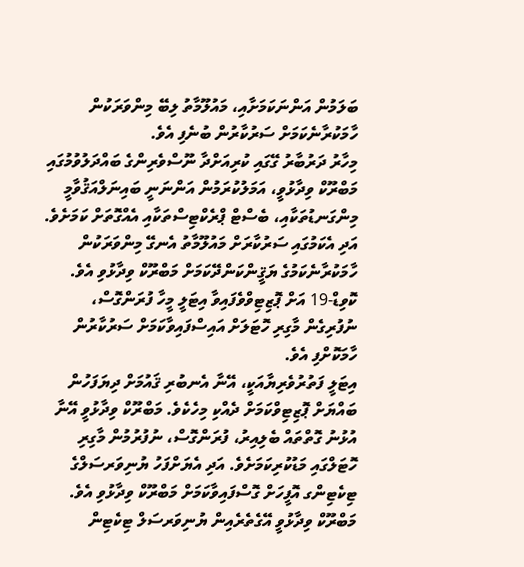ބަލަމުން އަންނަކަމަށާއި، މައުލޫމާތު ލިބޭ މިންވަރަކުން ހާމަކުރާނެކަމަށް ސަރުކާރުން ބުނެފި އެވެ.
މިހާރު ދަރުބާރު ގޭގައި ކުރިއަށްދާ ނޫސްވެރިންގެ ބައްދަލުވުމުގައި މަބްރޫކް ވިދާޅުވީ، އަމަލުކުރަމުން އަންނަނީ ބައިނަލްއަޤުވާމީ މިންގަނޑުތަކާއި، ބެސްޓް ޕްރެކްޓިސްތަކާއި އެއްގޮތަށް ކަމަށެވެ. އަދި އެކަމުގައި ސަރުކާރަށް މައުލޫމާތު އެނގޭ މިންވަރަކުން ހާމަކުރާނެކަމުގެ ޔަޤީންކަންދޭކަމަށް މަބްރޫކް ވިދާޅުވި އެވެ.
ކޮވިޑް-19 އަށް ޕޮޒިޓިވްވެފައިވާ އިޓަލީ މީހާ ފުރަންގޮސް، ނުފުރިގެން މާގިރި ހޮޓަލަށް އައިސްފައިވާކަމަށް ސަރުކާރުން ހާމަކޮށްފި އެވެ.
އިޓަލީ ފަތުރުވެރިޔާއަކީ، އޭނާ އެނބުރި ޤައުމަށް ދިޔަފަހުން ބައްޔަށް ޕޮޒިޓިވްކަމަށް ދެއްކި މިހެކެވެ. މަބްރޫކް ވިދާޅުވީ އޭނާ އުޅުނު ގޮތްތައް ބެލިއިރު، ފުރަންގޮސް، ނުފުރުމުން މާގިރި ހޮޓަލްގައި މަޑުކުރިކަމަށެވެ. އަދި އެޔަށްފަހު ޔުނިވަރސަލްގެ ޓިކެޓިންގ އޮފީހަށް ގޮސްފައިވާކަމަށް މަބްރޫކް ވިދާޅުވި އެވެ.
މަބްރޫކް ވިދާޅުވީ އޭގެތެރެއިން ޔުނިވަރސަލް ޓިކެޓިން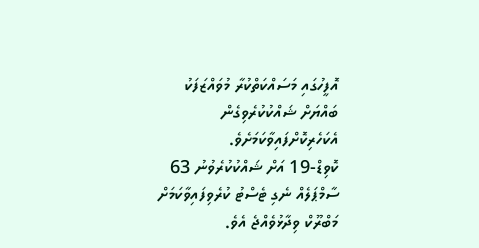އޮފީހުގައި މަސައްކަތްކުރާ މުވައްޒަފަކު ބައްޔަށް ޝައްކުކުރެވިގެން އެކަހެރިކޮށްފައިވާކަމަށެވެ.
ކޮވިޑް-19 އަށް ޝައްކުކުރެވުނު 63 ސާމްޕަލެއް ނެގި ޓެސްޓު ކުރެވިފައިވާކަމަށް މަބްރޫކް ވިދާޅުވެއްޖެ އެވެ.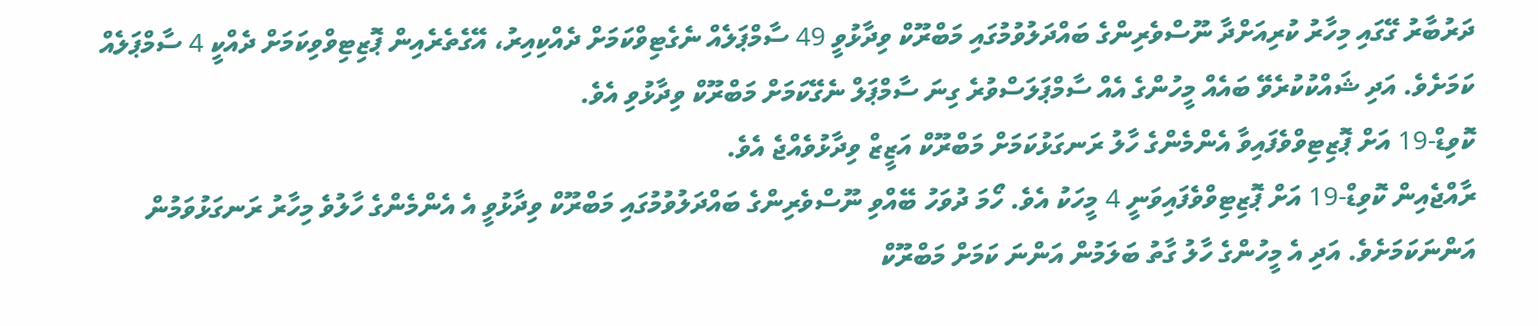ދަރުބާރު ގޭގައި މިހާރު ކުރިއަށްދާ ނޫސްވެރިންގެ ބައްދަލުވުމުގައި މަބްރޫކް ވިދާޅުވީ 49 ސާމްޕަލެއް ނެގެޓިވްކަމަށް ދެއްކިއިރު، އޭގެތެރެއިން ޕޮޒިޓިވްވިކަމަށް ދެއްކީ 4 ސާމްޕަލެއް ކަމަށެވެ. އަދި ޝައްކުކުރެވޭ ބައެއް މީހުންގެ އެއް ސާމްޕަލަސްވުރެ ގިނަ ސާމްޕަލް ނެގޭކަމަށް މަބްރޫކް ވިދާޅުވި އެވެ.
ކޮވިޑް-19 އަށް ޕޮޒިޓިވްވެފައިވާ އެންމެންގެ ހާލު ރަނގަޅުކަމަށް މަބްރޫކް އަޒީޒް ވިދާޅުވެއްޖެ އެވެ.
ރާއްޖެއިން ކޮވިޑް-19 އަށް ޕޮޒިޓިވްވެފައިވަނީ 4 މީހަކު އެވެ. ހޯމަ ދުވަހު ބޭއްވި ނޫސްވެރިންގެ ބައްދަލުވުމުގައި މަބްރޫކް ވިދާޅުވީ އެ އެންމެންގެ ހާލުވެ މިހާރު ރަނގަޅުވަމުން އަންނަކަމަށެވެ. އަދި އެ މީހުންގެ ހާލު ގާތު ބަލަމުން އަންނަ ކަމަށް މަބްރޫކް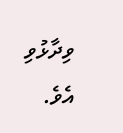ވިދާޅުވި އެވެ.